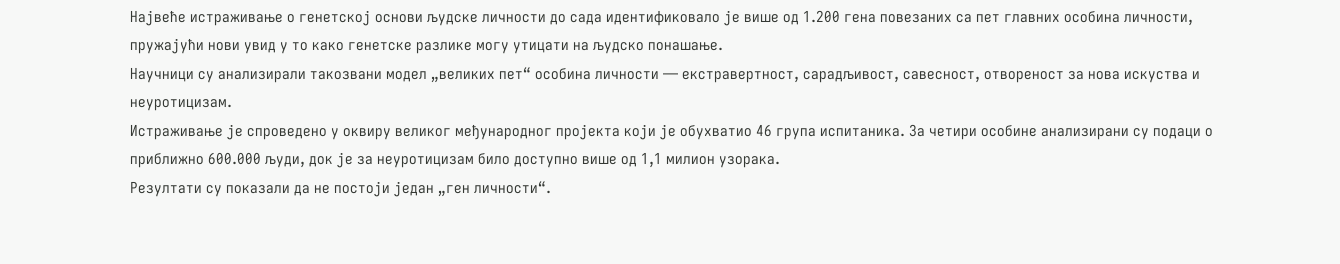Највеће истраживање о генетској основи људске личности до сада идентификовало је више од 1.200 гена повезаних са пет главних особина личности, пружајући нови увид у то како генетске разлике могу утицати на људско понашање.
Научници су анализирали такозвани модел „великих пет“ особина личности — екстравертност, сарадљивост, савесност, отвореност за нова искуства и неуротицизам.
Истраживање је спроведено у оквиру великог међународног пројекта који је обухватио 46 група испитаника. За четири особине анализирани су подаци о приближно 600.000 људи, док је за неуротицизам било доступно више од 1,1 милион узорака.
Резултати су показали да не постоји један „ген личности“.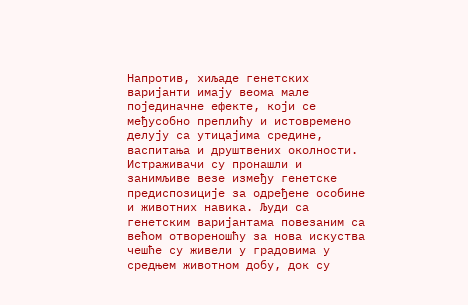Напротив, хиљаде генетских варијанти имају веома мале појединачне ефекте, који се међусобно преплићу и истовремено делују са утицајима средине, васпитања и друштвених околности.
Истраживачи су пронашли и занимљиве везе између генетске предиспозиције за одређене особине и животних навика. Људи са генетским варијантама повезаним са већом отвореношћу за нова искуства чешће су живели у градовима у средњем животном добу, док су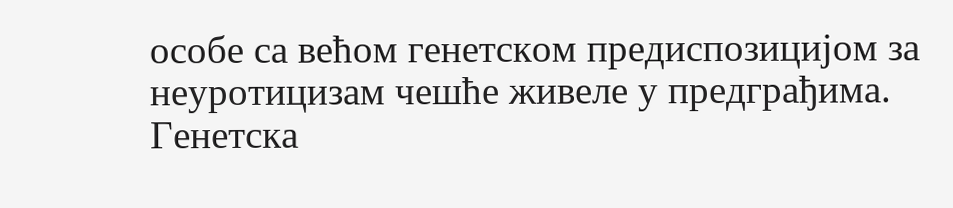особе са већом генетском предиспозицијом за неуротицизам чешће живеле у предграђима.
Генетска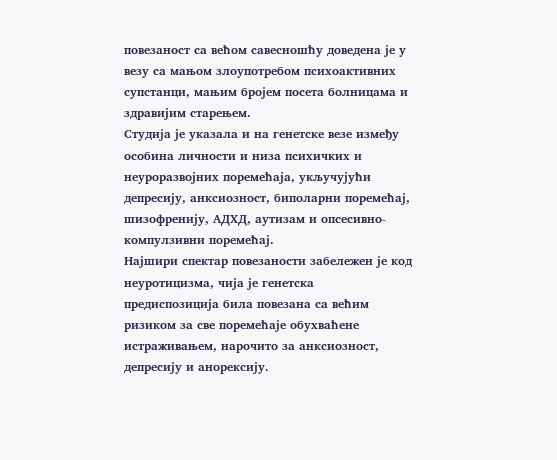повезаност са већом савесношћу доведена је у везу са мањом злоупотребом психоактивних супстанци, мањим бројем посета болницама и здравијим старењем.
Студија је указала и на генетске везе између особина личности и низа психичких и неуроразвојних поремећаја, укључујући депресију, анксиозност, биполарни поремећај, шизофренију, АДХД, аутизам и опсесивно-компулзивни поремећај.
Најшири спектар повезаности забележен је код неуротицизма, чија је генетска предиспозиција била повезана са већим ризиком за све поремећаје обухваћене истраживањем, нарочито за анксиозност, депресију и анорексију.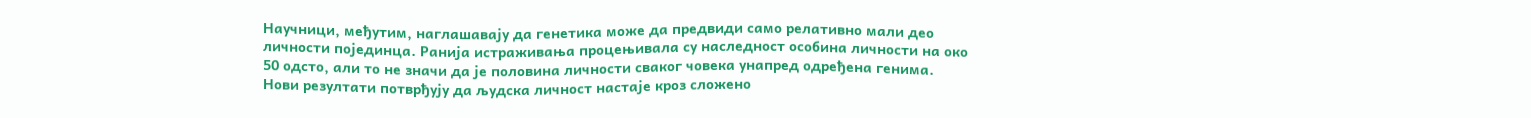Научници, међутим, наглашавају да генетика може да предвиди само релативно мали део личности појединца. Ранија истраживања процењивала су наследност особина личности на око 50 одсто, али то не значи да је половина личности сваког човека унапред одређена генима.
Нови резултати потврђују да људска личност настаје кроз сложено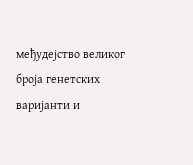међудејство великог броја генетских варијанти и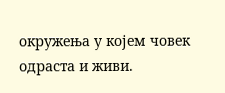окружења у којем човек одраста и живи.